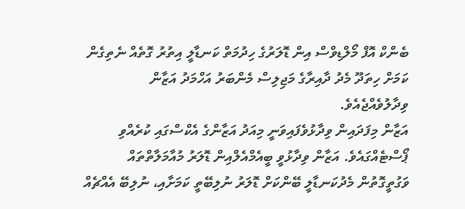ބެންކް އޮފް މޯލްޑިވްސް އިން ޑޮލަރުގެ ހިދުމަތް ކަނޑާލީ އިތުރު ގޮތެއް ނެތިގެން ކަމަށް ހިތަދޫ މެދު ދާއިރާގެ މަޖިލިސް މެންބަރު އަހްމަދު އަޒާން ވިދާލުވެއްޖެއެވެ.
އަޒާން މިފަދައިން ވިދާޅުވެފައިވަނީ މިއަދު އަޒާންގެ އެކްސްގައި ކުރެއްވި ޕޯސްޓެއްގައެވެ. އަޒާން ވިދާޅުވީ ބީއެމްއެލްއިން ޑޮލަރު މުއާމަލާތްތައް ވަގުތީގޮތުން މެދުކަނޑާލީ ބޭންކަށް ޑޮލަރު ނުލިބޭތީ ކަމަށާއި، ނުލިބޭ އެއްޗެއް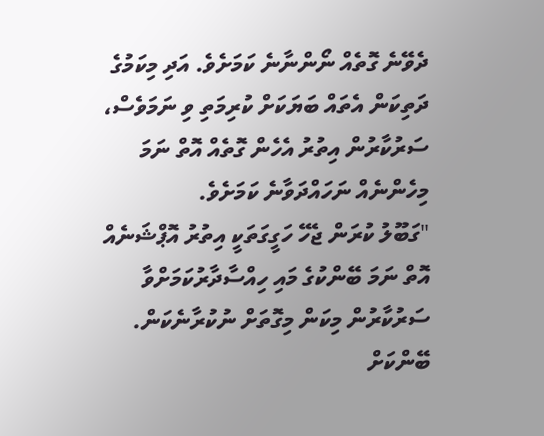ދެވޭނެ ގޮތެއް ނޯންނާނެ ކަމަށެވެ. އަދި މިކަމުގެ ދަތިކަން އެތައް ބަޔަކަށް ކުރިމަތި ވި ނަމަވެސް، ސަރުކާރުން އިތުރު އެހެން ގޮތެއް އޮތް ނަމަ މިހެންނެއް ނަހައްދަވާނެ ކަމަށެވެ.
"ގަބޫލު ކުރަން ޖެހޭ ހަގީގަތަކީ އިތުރު އޮޕްޝަނެއް އޮތް ނަމަ ބޭންކުގެ މައި ހިއްސާދާރުކަމަށްވާ ސަރުކާރުން މިކަން މިގޮތަށް ނުކުރާނެކަން. ބޭންކަށް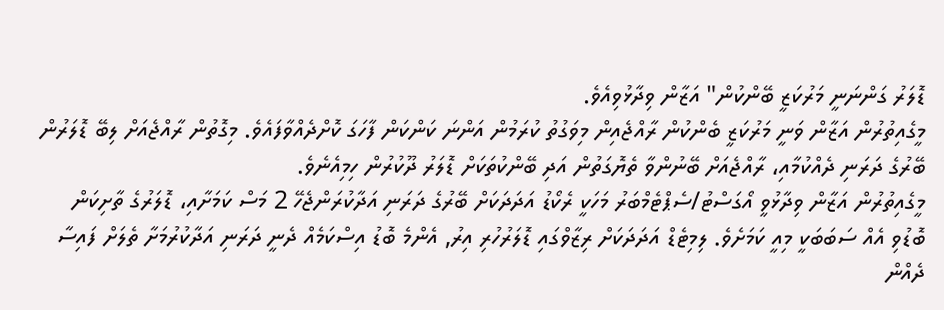ޑޮލަރު ގަންނަނީ މަރުކަޒީ ބޭންކުން" އަޒާން ވިދާޅުވިއެވެ.
މީގެއިތުރުން އަޒާން ވަނީ މަރުކަޒީ ބެންކުން ރާއްޖެއިން މިވަގުތު ކުރަމުން އަންނަ ކަންކަން ފާހަގަ ކޮށްދެއްވާފައެވެ. މިގޮތުން ރާއްޖެއަށް ލިބޭ ޑޮލަރުން ބޭރުގެ ދަރަނި ދެއްކުމާއި، ރާއްޖެއަށް ބޭނުންވާ ތެޔޮގަތުން އަދި ބޭންކުތަކަށް ޑޮލަރު ދޫކުރުން ހިމިއެނެވެ.
މީގެއިތުރުން އަޒާން ވިދާޅުވީ އޯގަސްޓު/ސެޕްޓެމްބަރު މަހަކީ ރެކޯޑު އަދަދަކަށް ބޭރުގެ ދަރަނި އަދާކުރަންޖެހޭ 2 މަސް ކަމަށާއި، ޑޮލަރުގެ ތާށިކަން ބޮޑުވި އެއް ސަބަބަކީ މިއީ ކަމަށެވެ. ލިމިޓެޑް އަދަދަކަށް ރިޒާވްގައި ޑޮލަރުހުރި އިރު, އެންމެ ބޮޑު އިސްކަމެއް ދެނީ ދަރަނި އަދާކުރުމަށާ ތެލަށް ފައިސާ ދެއްން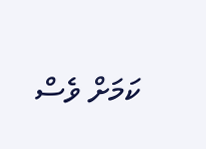ކަމަށް ވެސް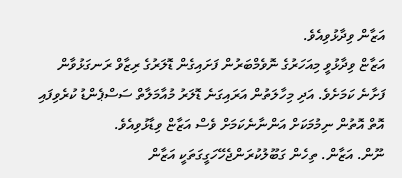އަޒާން ވިދާޅުވިއެވެ.
އަޒާޏް ވިދާޅުވީ މިއަހަރުގެ ނޮވެމްބަރުން ފަށައިގެން ޑޮލަރުގެ ރިޒާވް ރަނގަޅުވާން ފަށާނެ ކަމަށެވެ. އަދި މިހާލަތުން އަރައިގަނެ ޑޮލަރު މުއާމަލާތް ސަސްޕެންޑު ކުރެވިފައި އޮތް އޮތުން ނިމުމަކަށް އަންނާނެކަމަށް ވެސް އަޒާޏް ވިޑާޅުވިއެވެ.
ނޫން. އަޒާން. ތިހެން ގަބޫލުކުރަންޖެހޭހަގީގަތަކީ އަޒާން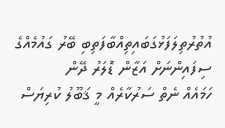އުތުރުތިލަފަޅުގަބައިތިއްބާފަތިބި ބޭރު ގައުމެއްގެ ސިފައިންނަށް އަޒާން ޑޮލަރު ދޭން
ހަމައެއް ނެތް ސަރުކާރެއް މީ ޤަބޫލު ކުރިޔަސް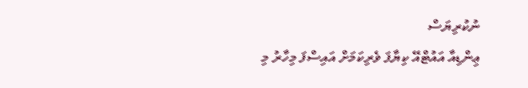ނުކުރިޔަސް
ޢިންޑިއާ އައުޓްއޭ ކިޔާފަ ވެރިކަމަށް އައިސްފަ މިހާރު މި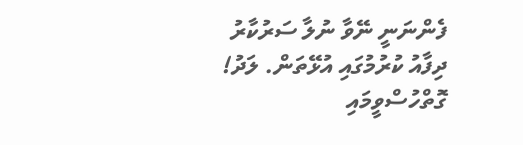ފެންނަނީ ނޭވާ ނުލާ ސަރުކާރު ދިފާއު ކުރުމުގައި އުޅޭތަން. ލަދު!
ގޮތްހުސްވީމައި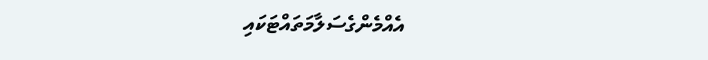އެއްމެންގެސަލާމަތައްޓަކައި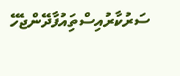ސަރުކާރުއިސްތިައުފާދޭންޖެހޭ